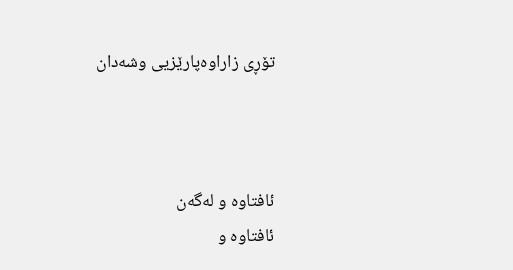تۆڕی زاراوەپارێزیی وشەدان



ئافتاوە و لەگەن
ئافتاوە و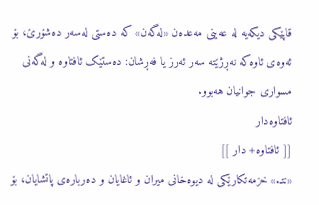قاپێکی دیکەیە لە عەینی مەعدەن «لەگەن» کە دەستی لەسەر دەشۆرێ، بۆ ئەوەی ئاوەکە نەڕژێتە سەر ئەرز یا فەڕشان: دەستێک ئافتاوە و لەگەنی مسواری جوانیان هەبوو.
ئافتاوەدار
[[ ئافتاوه‌+ دار ]]
«نتـ.» خزمەتکارێکی لە دیوەخانی میران و ئاغایان و دەربارەی پاتشایان، بۆ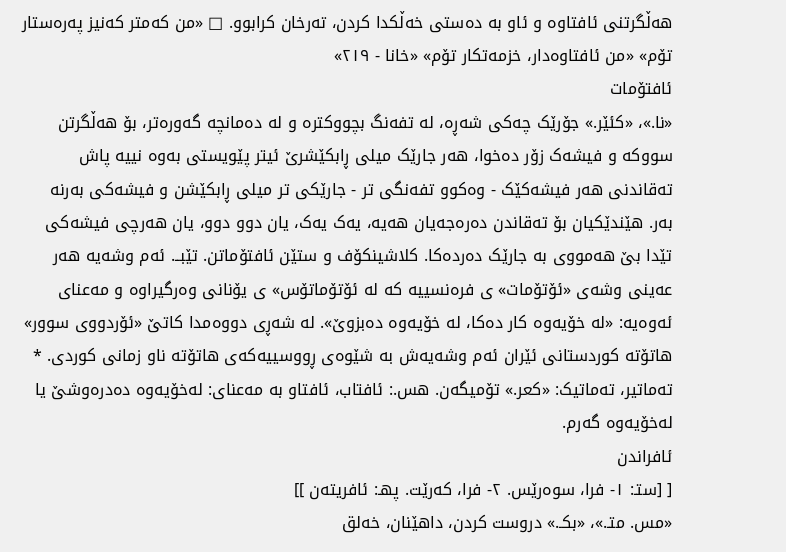هەڵگرتنی ئافتاوە و ئاو بە دەستی خەڵکدا کردن، تەرخان کرابوو. □ «من کەمتر کەنیز پەرەستار تۆم» «من ئافتاوەدار، خزمەتکار تۆم» «خانا - ٢١٩»
ئافتۆمات
«نا.»، «کئێر.» جۆرێک چەکی شەڕه، لە تفەنگ بچووکتره و لە دەمانچە گەورەتر، بۆ هەڵگرتن سووکە و فیشەک زۆر دەخوا، هەر جارێک میلی ڕابکێشرێ ئیتر پێویستی بەوە نییە پاش تەقاندنی هەر فیشەکێک - وەکوو تفەنگی تر - جارێکی تر میلی ڕابکێشن و فیشەکی بەرنە بەر. هێندێکیان بۆ تەقاندن دەرەجەیان هەیه، یەک یەک، یان دوو دوو، یان هەرچی فیشەکی تێدا بێ هەمووی بە جارێک دەردەکا. کلاشینکۆف و ستێن ئافتۆماتن. تێبــ. ئەم وشەیە هەر عەینی وشەی «ئۆتۆمات» ی فرەنسییە کە لە ئۆتۆماتۆس» ی یۆنانی وەرگیراوە و مەعنای ئەوەیە: «لە خۆیەوە کار دەکا، لە خۆیەوە دەبزوێ». لە شەڕی دووەمدا کاتێ «ئۆردووی سوور» هاتۆتە کوردستانی ئێران ئەم وشەیەش بە شێوەی ڕووسییەکەی هاتۆتە ناو زمانی کوردی. * تەماتیر، تەماتیک: «کعر.» تۆمیگەن. هس.: ئافتاب، ئافتاو بە مەعنای: لەخۆیەوە دەدرەوشێ یا لەخۆیەوە گەرم.
ئافراندن
[ [ستـ: ١- فرا، سوه‌رێس. ٢- فرا، که‌رێت. پهـ: ئافریته‌ن ]]
«مس. متـ.»، «بکـ.» دروست کردن، داهێنان، خەلق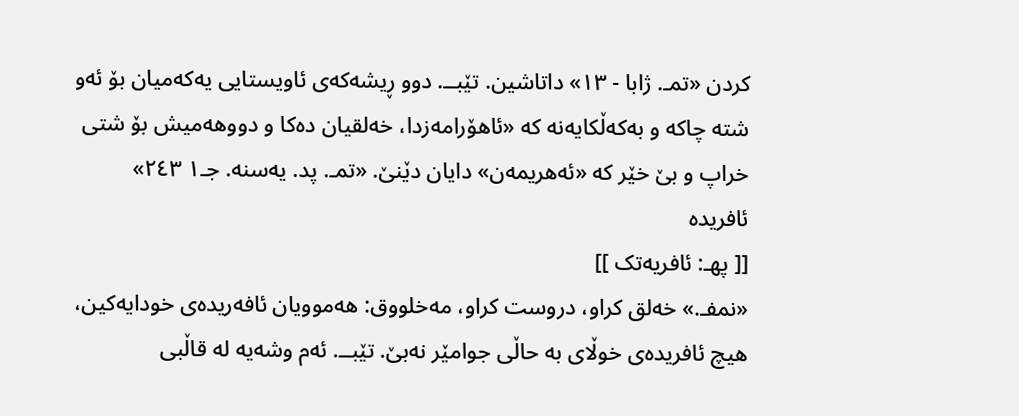کردن «تمـ. ژابا - ١٣» داتاشین. تێبــ. دوو ڕیشەکەی ئاویستایی یەکەمیان بۆ ئەو شتە چاکە و بەکەڵکایەنە کە «ئاهۆرامەزدا، خەلقیان دەکا و دووهەمیش بۆ شتی خراپ و بێ خێر کە «ئەهریمەن» دایان دێنێ. «تمـ. پد. یەسنە. جـ١ ٢٤٣»
ئافریدە
[[ پهـ: ئافریه‌تک ]]
«نمفـ.» خەلق کراو، دروست کراو، مەخلووق: هەموویان ئافەریدەی خودایەکین، هیچ ئافریدەی خوڵای بە حاڵی جوامێر نەبێ. تێبــ. ئەم وشەیە لە قاڵبی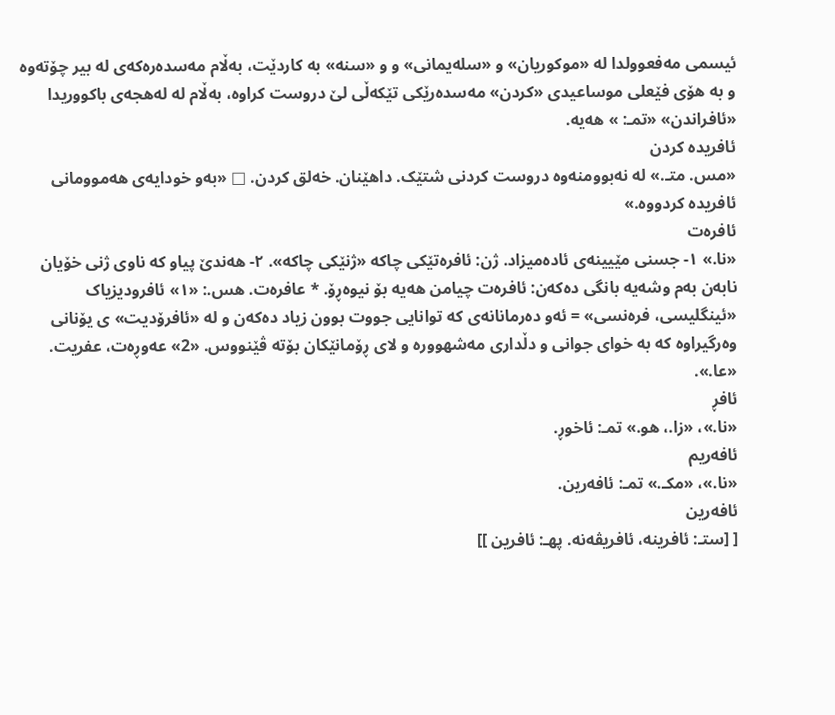ئیسمی مەفعوولدا لە «موکوریان» و «سلەیمانی» و و «سنە» بە کاردێت، بەڵام مەسدەرەکەی لە بیر چۆتەوە و بە هۆی فێعلی موساعیدی «کردن» مەسدەرێکی تێکەڵی لێ دروست کراوه، بەڵام لە لەهجەی باکووریدا «ئافراندن» «تمـ: » هەیە.
ئافریدە کردن
«مس. متـ.» لە نەبوومنەوە دروست کردنی شتێک. داهێنان. خەلق کردن. □ «بەو خودایەی هەموومانی ئافریدە کردووە.»
ئافرەت
«نا.» ١- جسنی مێیینەی ئادەمیزاد. ژن: ئافرەتێکی چاکە «ژنێکی چاکە». ٢- هەندێ پیاو کە ناوی ژنی خۆیان نابەن بەم وشەیە بانگی دەکەن: ئافرەت چیامن هەیە بۆ نیوەڕۆ. * عافرەت. هس.: «١» ئافرودیزیاک «ئینگلیسی، فرەنسی» = ئەو دەرمانانەی کە توانایی جووت بوون زیاد دەکەن و لە «ئافرۆدیت» ی یۆنانی وەرگیراوە کە بە خوای جوانی و دڵداری مەشهوورە و لای ڕۆمانێکان بۆتە ڤێنووس. «2» عەوڕەت، عفریت. «عا.».
ئافڕ
«نا.»، «زا.، هو.» تمـ: ئاخوڕ.
ئافەریم
«نا.»، «مکـ.» تمـ: ئافەرین.
ئافەرین
[ [ستـ: ئافرینه، ئافریڤه‌نه‌. پهـ: ئافرین ]]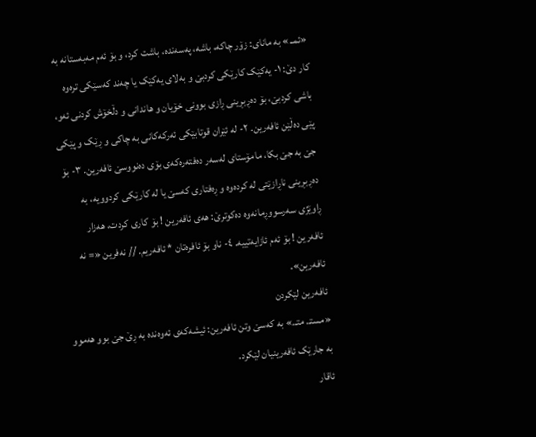«ئمـ.» بە مانای: زۆر چاکه، باشه، پەسەنده، باشت کرد، و بۆ ئەم مەبەستانە بە کار دێ: ١- یەکێک کارێکی کردبێ و بەلای یەکێک یا چەند کەسێکی ترەوە باشی کردبێ، بۆ دەڕبڕینی ڕازی بوونی خۆیان و هاندانی و دڵخۆش کردنی ئەو، پێی دەڵێن ئافەرین. ٢- لە ئێران قوتابێکی ئەرکەکانی بە چاکی و ڕێک و پێکی جێ بە جێ بکا، مامۆستای لەسەر دەفتەرەکەی بۆی دەنووسێ ئافەرین. ٣- بۆ دەڕبڕینی ناڕازێتی لە کردەوە و ڕەفتاری کەسێ یا لە کارێکی کردوویه، بە ڕاوێژی سەرسووڕمانەوە دەکوترێ: هەی ئافەرین ! بۆ کاری کردت، هەزار ئافەرین ! بۆ ئەم ئازایەتییە. ٤- ناو بۆ ئافرەتان * ئافەریم. // نەفرین «= نە ئافەرین».
ئافەرین لێکردن
«مستـ. متـ.» بە کەسێ وتن ئافەرین: ئیشەکەی ئەوەندە بە ڕێ جێ بوو هەموو بە جارێک ئافەرینیان لێکرد.
ئاقار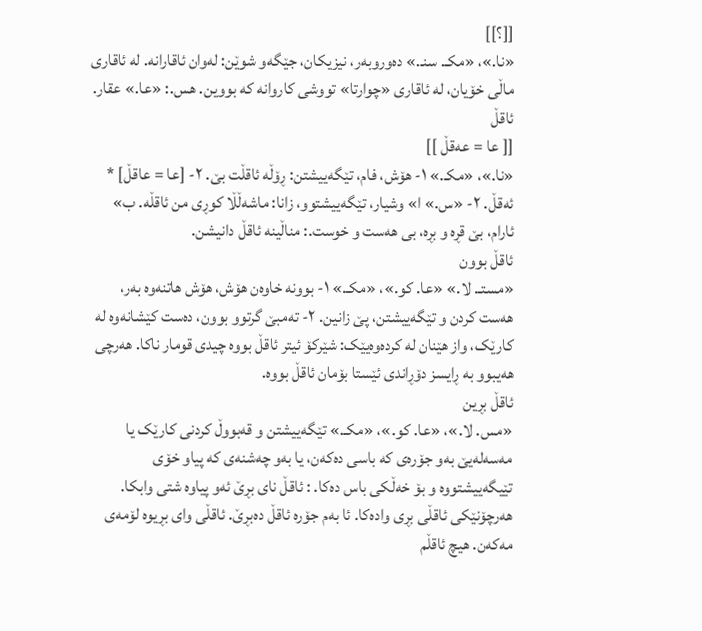[[؟]]
«نا.»، «مکـ. سنـ.» دەوروبەر، نیزیکان، جێگەو شوێن: لەوان ئاقارانە. لە ئاقاری ماڵی خۆیان، لە ئاقاری «چوارتا» تووشی کاروانە کە بووین. هس.: «عا.» عقار.
ئاقڵ
[[ عا = عه‌قڵ ]]
«نا.»، «مکـ.» ١- هۆش، فام، تێگەییشتن: ڕۆڵە ئاقڵت بێ. ٢- [عا = عاقڵ] * ئەقڵ. ٢- «س.» ا» وشیار، تێگەییشتوو، زانا: ماشەڵڵا کوڕی من ئاقڵە. ب» ئارام، بێ قڕە و بڕه، بی هەست و خوست.: مناڵینە ئاقڵ دانیشن.
ئاقڵ بوون
«مستـ. لا.» «عا. کو.»، «مکـ.» ١- بوونە خاوەن هۆش، هۆش هاتنەوە بەر، هەست کردن و تێگەییشتن، پێ زانین. ٢- تەمبێ گرتوو بوون، دەست کێشانەوە لە کارێک، واز هێنان لە کردەوەیێک: شێرکۆ ئیتر ئاقڵ بووە چیدی قومار ناکا. هەرچی هەیبوو بە ڕایسز دۆڕاندی ئێستا بۆمان ئاقڵ بووە.
ئاقڵ بڕین
«مس. لا.»، «عا. کو.»، «مکـ.» تێگەییشتن و قەبووڵ کردنی کارێک یا مەسەلەیێ بەو جۆرەی کە باسی دەکەن، یا بەو چەشنەی کە پیاو خۆی تێیگەییشتووە و بۆ خەڵکی باس دەکا. : ئاقڵ نای بڕێ ئەو پیاوە شتی وابکا. هەرچۆنێکی ئاقڵی بڕی وادەکا. ئا بەم جۆرە ئاقڵ دەبڕێ. ئاقڵی وای بڕیوە لۆمەی مەکەن. هیچ ئاقڵم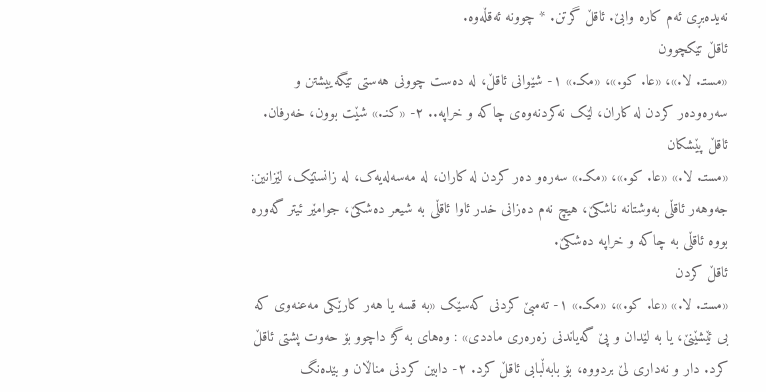نەیدەبڕی ئەم کارە وابێ. ئاقڵ گرتن. * چوونە ئەقڵەوە.
ئاقڵ تێکچوون
«مستـ. لا.»، «عا. کو.»، «مکـ.» ١- شێوانی ئاقڵ، لە دەست چوونی هەستی تێگەییشتن و سەرەودەر کردن لە کاران، لێک نەکردنەوەی چاکە و خراپە.. ٢- «کنـ.» شێت بوون، خەرفان.
ئاقڵ پێشکان
«مستـ. لا.» «عا. کو.»، «مکـ.» سەرەو دەر کردن لە کاران، لە مەسەلەیەک، لە زانستێک، لێزانین: جەوهەر ئاقڵی بەوشتانە ناشکێ، هیچ نەم دەزانی خدر ئاوا ئاقڵی بە شیعر دەشکێ، جوامێر ئیتر گەورە بووە ئاقڵی بە چاکە و خراپە دەشکێ.
ئاقڵ کردن
«مستـ. لا.» «عا. کو.»، «مکـ.» ١- تەمبێ کردنی کەسێک «بە قسە یا هەر کارێکی مەعنەوی کە بی ئێشێنێ، یا بە لێدان و پێ گەیاندنی زەرەری ماددی» : وەهای بە گژ داچوو بۆ حەوت پشتی ئاقڵ کرد. دار و نەداری لێ بردووه، بۆ بابەڵبابی ئاقڵ کرد. ٢- دابین کردنی مناڵان و بێدەنگ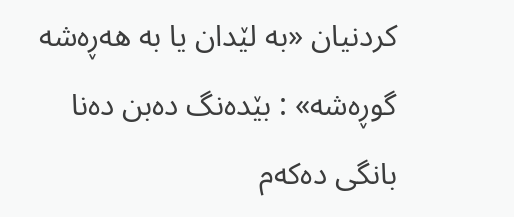کردنیان «بە لێدان یا بە هەڕەشە گوڕەشە» : بێدەنگ دەبن دەنا بانگی دەکەم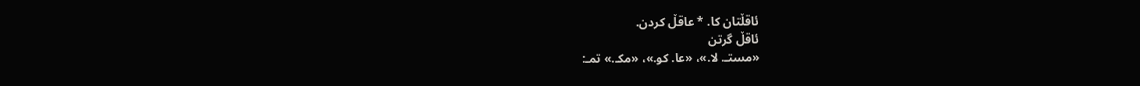ئاقڵتان کا. * عاقڵ کردن.
ئاقڵ گرتن
«مستـ. لا.»، «عا. کو.»، «مکـ.» تمـ: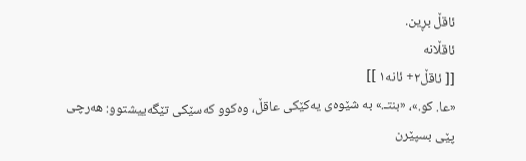ئاقڵ بڕین.
ئاقڵانە
[[ ئاقڵ٢+ ئانه‌١ ]]
«عا. کو.»، «بنتـ.» بە شێوەی یەکێکی عاقڵ، وەکوو کەسێکی تێگەییشتوو: هەرچی پێی بسپێرن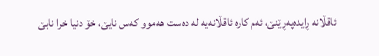ئاقڵانە ڕایدەپەڕێنێ، ئەم کارە ئاقڵانەیە لە دەست هەموو کەس نایێ، خۆ دنیا خرا نابێ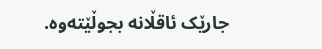جارێک ئاقڵانە بجوڵێتەوە.